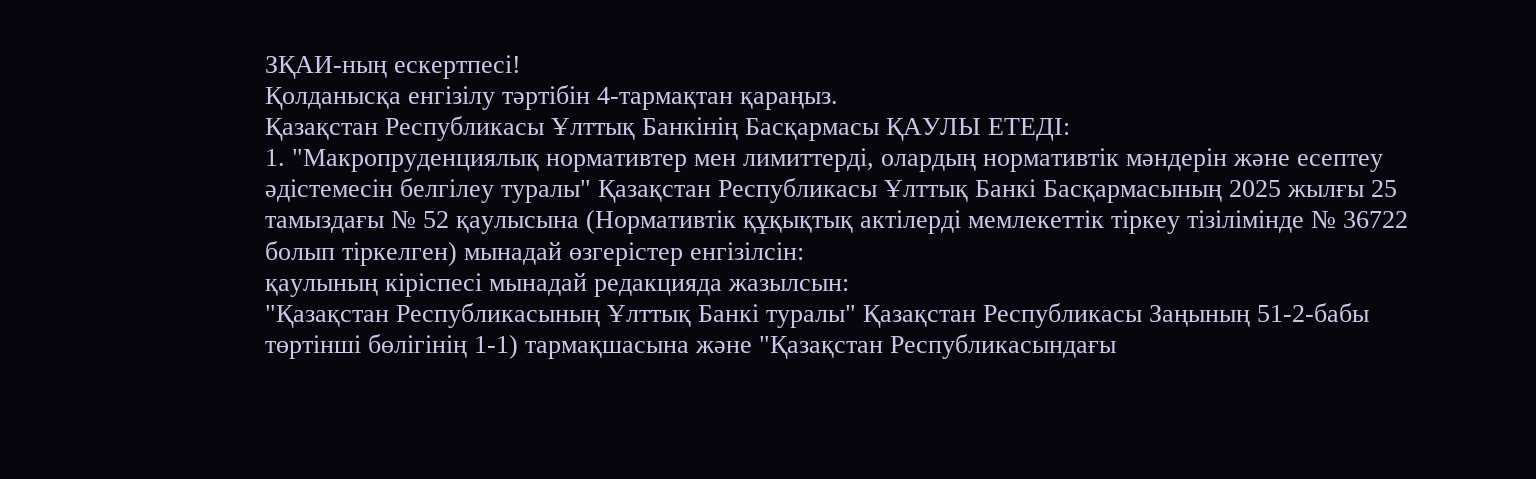ЗҚАИ-ның ескертпесі!
Қолданысқа енгізілу тәртібін 4-тармақтан қараңыз.
Қазақстан Республикасы Ұлттық Банкінің Басқармасы ҚАУЛЫ ЕТЕДІ:
1. "Макропруденциялық нормативтер мен лимиттерді, олардың нормативтік мәндерін және есептеу әдістемесін белгілеу туралы" Қазақстан Республикасы Ұлттық Банкі Басқармасының 2025 жылғы 25 тамыздағы № 52 қаулысына (Нормативтік құқықтық актілерді мемлекеттік тіркеу тізілімінде № 36722 болып тіркелген) мынадай өзгерістер енгізілсін:
қаулының кіріспесі мынадай редакцияда жазылсын:
"Қазақстан Республикасының Ұлттық Банкі туралы" Қазақстан Республикасы Заңының 51-2-бабы төртінші бөлігінің 1-1) тармақшасына және "Қазақстан Республикасындағы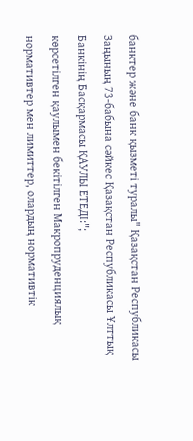банктер және банк қызметі туралы" Қазақстан Республикасы Заңының 73-бабына сәйкес Қазақстан Республикасы Ұлттық Банкінің Басқармасы ҚАУЛЫ ЕТЕДІ:";
көрсетілген қаулымен бекітілген Макропруденциялық нормативтер мен лимиттер, олардың нормативтік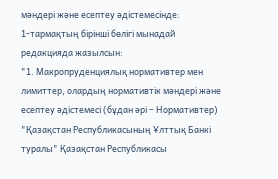мәндері және есептеу әдістемесінде:
1-тармақтың бірінші бөлігі мынадай редакцияда жазылсын:
"1. Макропруденциялық нормативтер мен лимиттер, олардың нормативтік мәндері және есептеу әдістемесі (бұдан әрі – Нормативтер) "Қазақстан Республикасының Ұлттық Банкі туралы" Қазақстан Республикасы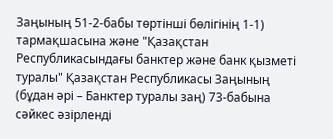Заңының 51-2-бабы төртінші бөлігінің 1-1) тармақшасына және "Қазақстан Республикасындағы банктер және банк қызметі туралы" Қазақстан Республикасы Заңының (бұдан әрі – Банктер туралы заң) 73-бабына сәйкес әзірленді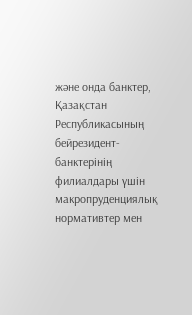және онда банктер, Қазақстан Республикасының бейрезидент-банктерінің филиалдары үшін макропруденциялық нормативтер мен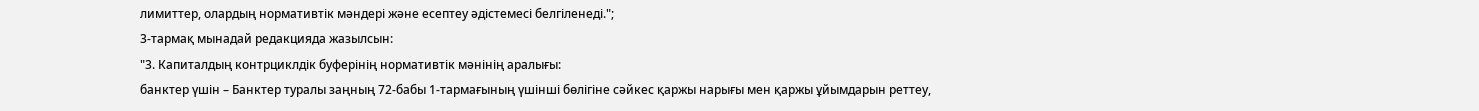лимиттер, олардың нормативтік мәндері және есептеу әдістемесі белгіленеді.";
3-тармақ мынадай редакцияда жазылсын:
"3. Капиталдың контрциклдік буферінің нормативтік мәнінің аралығы:
банктер үшін – Банктер туралы заңның 72-бабы 1-тармағының үшінші бөлігіне сәйкес қаржы нарығы мен қаржы ұйымдарын реттеу,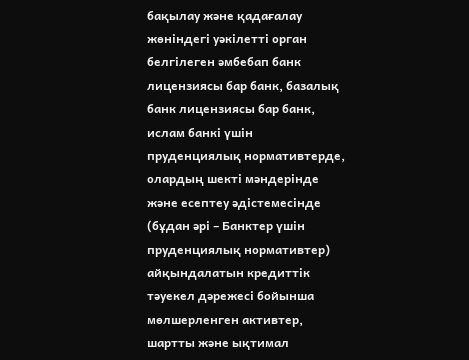бақылау және қадағалау жөніндегі уәкілетті орган белгілеген әмбебап банк лицензиясы бар банк, базалық банк лицензиясы бар банк, ислам банкі үшін пруденциялық нормативтерде, олардың шекті мәндерінде және есептеу әдістемесінде (бұдан әрі – Банктер үшін пруденциялық нормативтер) айқындалатын кредиттік тәуекел дәрежесі бойынша мөлшерленген активтер, шартты және ықтимал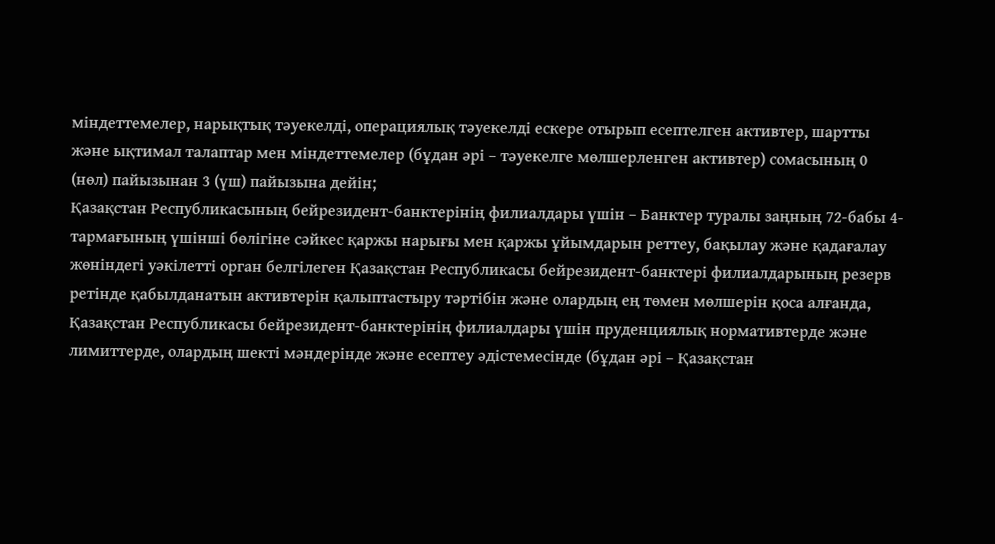міндеттемелер, нарықтық тәуекелді, операциялық тәуекелді ескере отырып есептелген активтер, шартты және ықтимал талаптар мен міндеттемелер (бұдан әрі – тәуекелге мөлшерленген активтер) сомасының 0 (нөл) пайызынан 3 (үш) пайызына дейін;
Қазақстан Республикасының бейрезидент-банктерінің филиалдары үшін – Банктер туралы заңның 72-бабы 4-тармағының үшінші бөлігіне сәйкес қаржы нарығы мен қаржы ұйымдарын реттеу, бақылау және қадағалау жөніндегі уәкілетті орган белгілеген Қазақстан Республикасы бейрезидент-банктері филиалдарының резерв ретінде қабылданатын активтерін қалыптастыру тәртібін және олардың ең төмен мөлшерін қоса алғанда, Қазақстан Республикасы бейрезидент-банктерінің филиалдары үшін пруденциялық нормативтерде және лимиттерде, олардың шекті мәндерінде және есептеу әдістемесінде (бұдан әрі – Қазақстан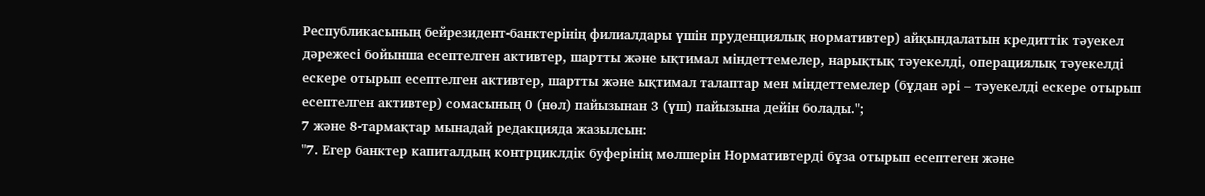Республикасының бейрезидент-банктерінің филиалдары үшін пруденциялық нормативтер) айқындалатын кредиттік тәуекел дәрежесі бойынша есептелген активтер, шартты және ықтимал міндеттемелер, нарықтық тәуекелді, операциялық тәуекелді ескере отырып есептелген активтер, шартты және ықтимал талаптар мен міндеттемелер (бұдан әрі – тәуекелді ескере отырып есептелген активтер) сомасының 0 (нөл) пайызынан 3 (үш) пайызына дейін болады.";
7 және 8-тармақтар мынадай редакцияда жазылсын:
"7. Егер банктер капиталдың контрциклдік буферінің мөлшерін Нормативтерді бұза отырып есептеген және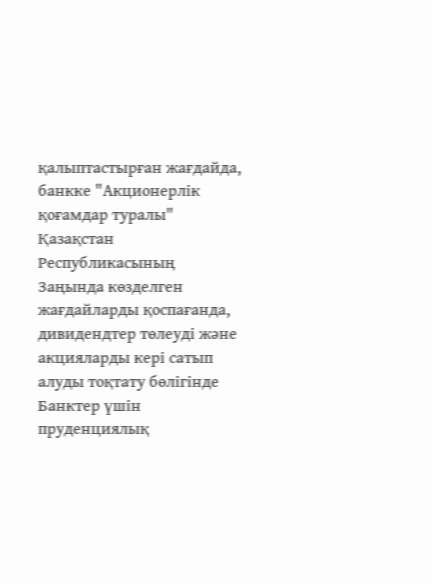қалыптастырған жағдайда, банкке "Акционерлік қоғамдар туралы" Қазақстан Республикасының Заңында көзделген жағдайларды қоспағанда, дивидендтер төлеуді және акцияларды кері сатып алуды тоқтату бөлігінде Банктер үшін пруденциялық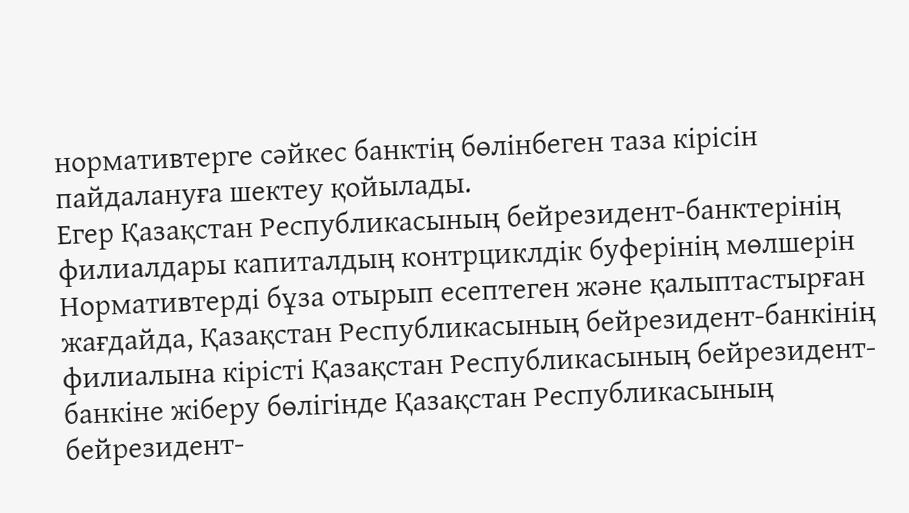нормативтерге сәйкес банктің бөлінбеген таза кірісін пайдалануға шектеу қойылады.
Егер Қазақстан Республикасының бейрезидент-банктерінің филиалдары капиталдың контрциклдік буферінің мөлшерін Нормативтерді бұза отырып есептеген және қалыптастырған жағдайда, Қазақстан Республикасының бейрезидент-банкінің филиалына кірісті Қазақстан Республикасының бейрезидент-банкіне жіберу бөлігінде Қазақстан Республикасының бейрезидент-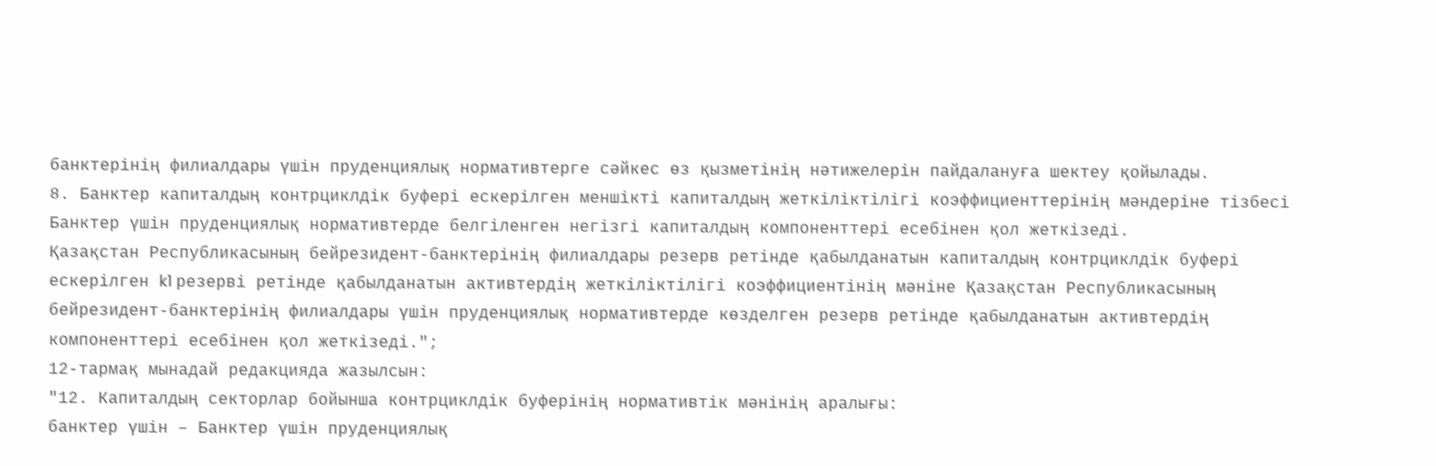банктерінің филиалдары үшін пруденциялық нормативтерге сәйкес өз қызметінің нәтижелерін пайдалануға шектеу қойылады.
8. Банктер капиталдың контрциклдік буфері ескерілген меншікті капиталдың жеткіліктілігі коэффициенттерінің мәндеріне тізбесі Банктер үшін пруденциялық нормативтерде белгіленген негізгі капиталдың компоненттері есебінен қол жеткізеді.
Қазақстан Республикасының бейрезидент-банктерінің филиалдары резерв ретінде қабылданатын капиталдың контрциклдік буфері ескерілген k1 резерві ретінде қабылданатын активтердің жеткіліктілігі коэффициентінің мәніне Қазақстан Республикасының бейрезидент-банктерінің филиалдары үшін пруденциялық нормативтерде көзделген резерв ретінде қабылданатын активтердің компоненттері есебінен қол жеткізеді.";
12-тармақ мынадай редакцияда жазылсын:
"12. Капиталдың секторлар бойынша контрциклдік буферінің нормативтік мәнінің аралығы:
банктер үшін – Банктер үшін пруденциялық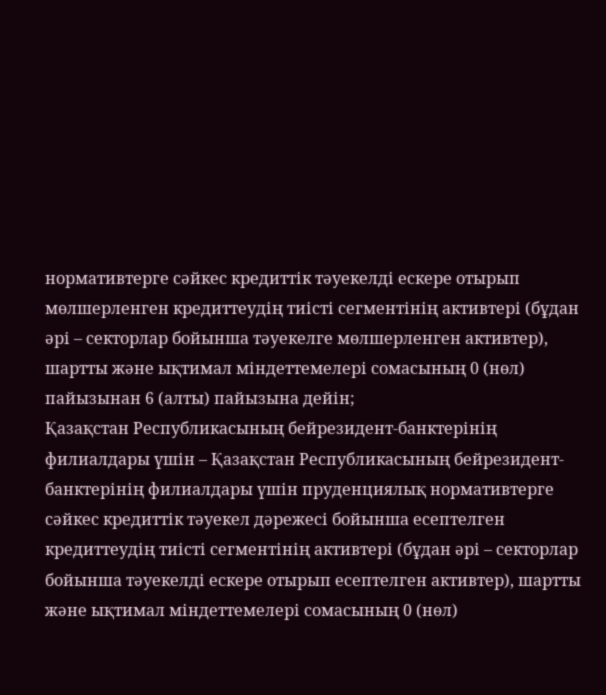нормативтерге сәйкес кредиттік тәуекелді ескере отырып мөлшерленген кредиттеудің тиісті сегментінің активтері (бұдан әрі – секторлар бойынша тәуекелге мөлшерленген активтер), шартты және ықтимал міндеттемелері сомасының 0 (нөл) пайызынан 6 (алты) пайызына дейін;
Қазақстан Республикасының бейрезидент-банктерінің филиалдары үшін – Қазақстан Республикасының бейрезидент-банктерінің филиалдары үшін пруденциялық нормативтерге сәйкес кредиттік тәуекел дәрежесі бойынша есептелген кредиттеудің тиісті сегментінің активтері (бұдан әрі – секторлар бойынша тәуекелді ескере отырып есептелген активтер), шартты және ықтимал міндеттемелері сомасының 0 (нөл)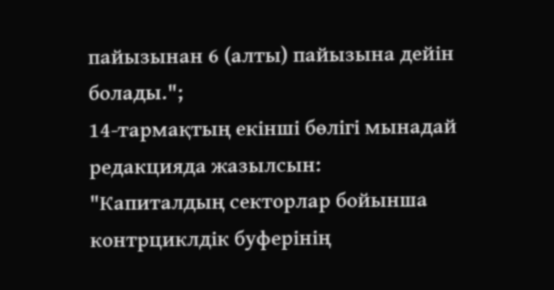пайызынан 6 (алты) пайызына дейін болады.";
14-тармақтың екінші бөлігі мынадай редакцияда жазылсын:
"Капиталдың секторлар бойынша контрциклдік буферінің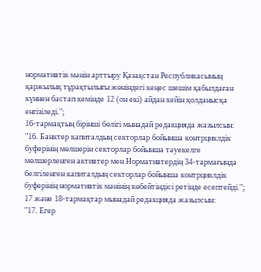нормативтік мәнін арттыру Қазақстан Республикасының қаржылық тұрақтылығы жөніндегі кеңес шешім қабылдаған күннен бастап кемінде 12 (он екі) айдан кейін қолданысқа енгізіледі.";
16-тармақтың бірінші бөлігі мынадай редакцияда жазылсын:
"16. Банктер капиталдың секторлар бойынша контрциклдік буферінің мөлшерін секторлар бойынша тәуекелге мөлшерленген активтер мен Нормативтердің 34-тармағында белгіленген капиталдың секторлар бойынша контрциклдік буферінің нормативтік мәнінің көбейтіндісі ретінде есептейді.";
17 және 18-тармақтар мынадай редакцияда жазылсын:
"17. Егер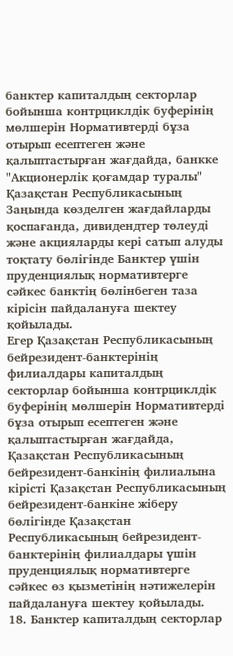банктер капиталдың секторлар бойынша контрциклдік буферінің мөлшерін Нормативтерді бұза отырып есептеген және қалыптастырған жағдайда, банкке "Акционерлік қоғамдар туралы" Қазақстан Республикасының Заңында көзделген жағдайларды қоспағанда, дивидендтер төлеуді және акцияларды кері сатып алуды тоқтату бөлігінде Банктер үшін пруденциялық нормативтерге сәйкес банктің бөлінбеген таза кірісін пайдалануға шектеу қойылады.
Егер Қазақстан Республикасының бейрезидент-банктерінің филиалдары капиталдың секторлар бойынша контрциклдік буферінің мөлшерін Нормативтерді бұза отырып есептеген және қалыптастырған жағдайда, Қазақстан Республикасының бейрезидент-банкінің филиалына кірісті Қазақстан Республикасының бейрезидент-банкіне жіберу бөлігінде Қазақстан Республикасының бейрезидент-банктерінің филиалдары үшін пруденциялық нормативтерге сәйкес өз қызметінің нәтижелерін пайдалануға шектеу қойылады.
18. Банктер капиталдың секторлар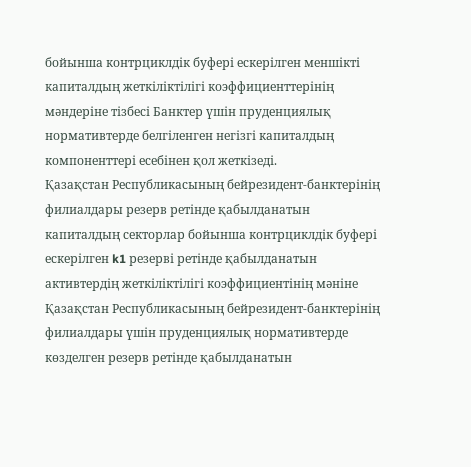бойынша контрциклдік буфері ескерілген меншікті капиталдың жеткіліктілігі коэффициенттерінің мәндеріне тізбесі Банктер үшін пруденциялық нормативтерде белгіленген негізгі капиталдың компоненттері есебінен қол жеткізеді.
Қазақстан Республикасының бейрезидент-банктерінің филиалдары резерв ретінде қабылданатын капиталдың секторлар бойынша контрциклдік буфері ескерілген k1 резерві ретінде қабылданатын активтердің жеткіліктілігі коэффициентінің мәніне Қазақстан Республикасының бейрезидент-банктерінің филиалдары үшін пруденциялық нормативтерде көзделген резерв ретінде қабылданатын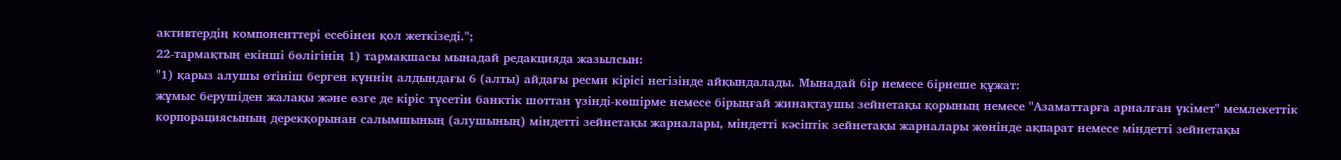активтердің компоненттері есебінен қол жеткізеді.";
22-тармақтың екінші бөлігінің 1) тармақшасы мынадай редакцияда жазылсын:
"1) қарыз алушы өтініш берген күннің алдындағы 6 (алты) айдағы ресми кірісі негізінде айқындалады. Мынадай бір немесе бірнеше құжат:
жұмыс берушіден жалақы және өзге де кіріс түсетін банктік шоттан үзінді-көшірме немесе бірыңғай жинақтаушы зейнетақы қорының немесе "Азаматтарға арналған үкімет" мемлекеттік корпорациясының дерекқорынан салымшының (алушының) міндетті зейнетақы жарналары, міндетті кәсіптік зейнетақы жарналары жөнінде ақпарат немесе міндетті зейнетақы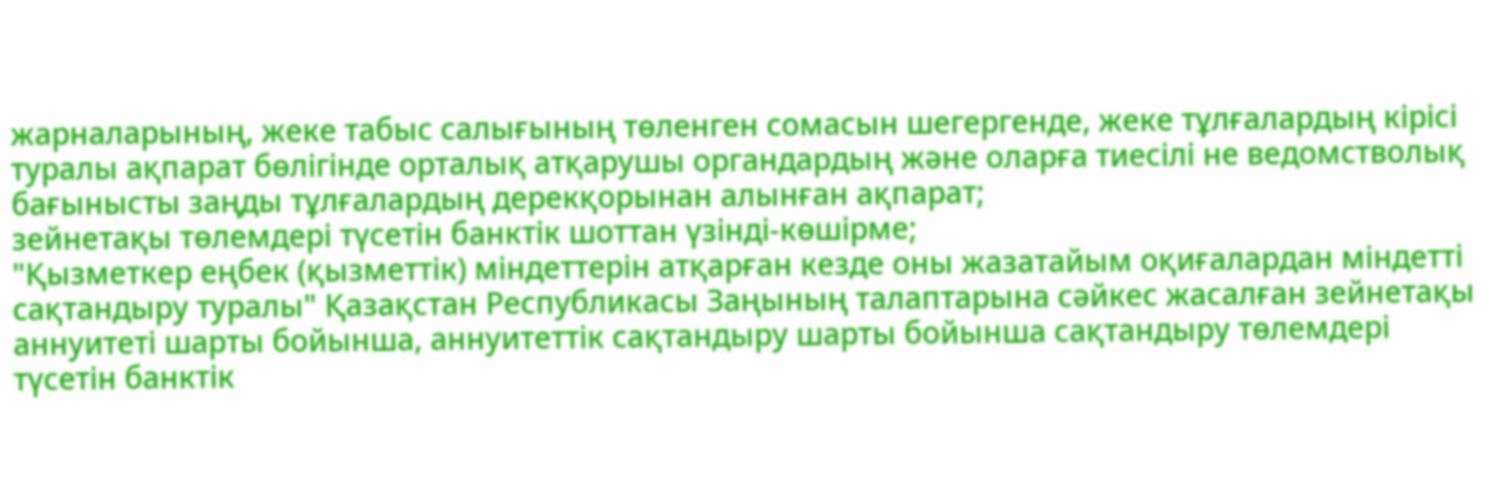жарналарының, жеке табыс салығының төленген сомасын шегергенде, жеке тұлғалардың кірісі туралы ақпарат бөлігінде орталық атқарушы органдардың және оларға тиесілі не ведомстволық бағынысты заңды тұлғалардың дерекқорынан алынған ақпарат;
зейнетақы төлемдері түсетін банктік шоттан үзінді-көшірме;
"Қызметкер еңбек (қызметтік) міндеттерін атқарған кезде оны жазатайым оқиғалардан міндетті сақтандыру туралы" Қазақстан Республикасы Заңының талаптарына сәйкес жасалған зейнетақы аннуитеті шарты бойынша, аннуитеттік сақтандыру шарты бойынша сақтандыру төлемдері түсетін банктік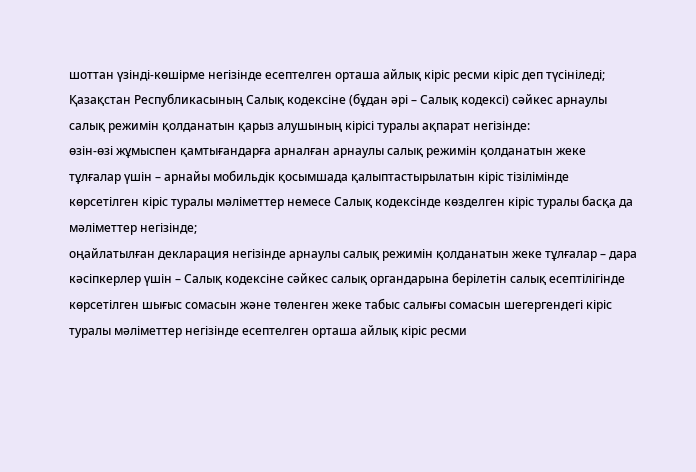шоттан үзінді-көшірме негізінде есептелген орташа айлық кіріс ресми кіріс деп түсініледі;
Қазақстан Республикасының Салық кодексіне (бұдан әрі – Салық кодексі) сәйкес арнаулы салық режимін қолданатын қарыз алушының кірісі туралы ақпарат негізінде:
өзін-өзі жұмыспен қамтығандарға арналған арнаулы салық режимін қолданатын жеке тұлғалар үшін – арнайы мобильдік қосымшада қалыптастырылатын кіріс тізілімінде көрсетілген кіріс туралы мәліметтер немесе Салық кодексінде көзделген кіріс туралы басқа да мәліметтер негізінде;
оңайлатылған декларация негізінде арнаулы салық режимін қолданатын жеке тұлғалар – дара кәсіпкерлер үшін – Салық кодексіне сәйкес салық органдарына берілетін салық есептілігінде көрсетілген шығыс сомасын және төленген жеке табыс салығы сомасын шегергендегі кіріс туралы мәліметтер негізінде есептелген орташа айлық кіріс ресми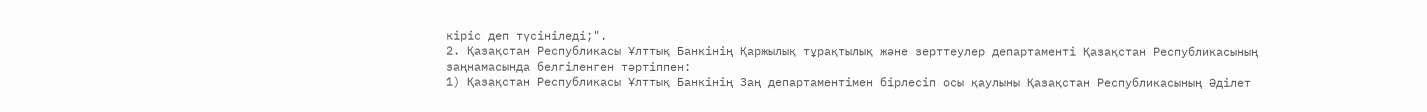кіріс деп түсініледі;".
2. Қазақстан Республикасы Ұлттық Банкінің Қаржылық тұрақтылық және зерттеулер департаменті Қазақстан Республикасының заңнамасында белгіленген тәртіппен:
1) Қазақстан Республикасы Ұлттық Банкінің Заң департаментімен бірлесіп осы қаулыны Қазақстан Республикасының Әділет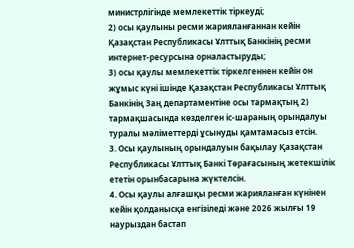министрлігінде мемлекеттік тіркеуді;
2) осы қаулыны ресми жарияланғаннан кейін Қазақстан Республикасы Ұлттық Банкінің ресми интернет-ресурсына орналастыруды;
3) осы қаулы мемлекеттік тіркелгеннен кейін он жұмыс күні ішінде Қазақстан Республикасы Ұлттық Банкінің Заң департаментіне осы тармақтың 2) тармақшасында көзделген іс-шараның орындалуы туралы мәліметтерді ұсынуды қамтамасыз етсін.
3. Осы қаулының орындалуын бақылау Қазақстан Республикасы Ұлттық Банкі Төрағасының жетекшілік ететін орынбасарына жүктелсін.
4. Осы қаулы алғашқы ресми жарияланған күнінен кейін қолданысқа енгізіледі және 2026 жылғы 19 наурыздан бастап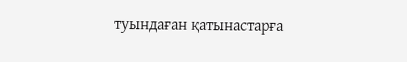туындаған қатынастарға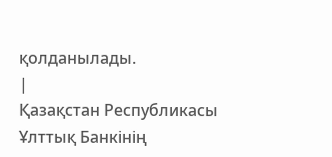қолданылады.
|
Қазақстан Республикасы Ұлттық Банкінің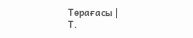Төрағасы |
Т.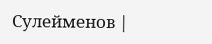Сулейменов |